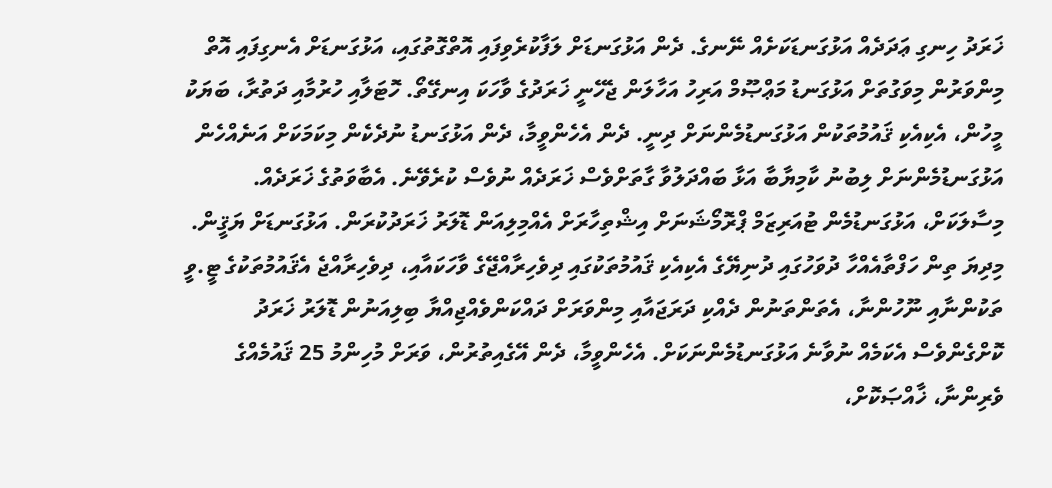ޚަރަދު ހިނގި ޢަދަދެއް އަޅުގަނޑަކަށެއް ނޭނގެ. ދެން އަޅުގަނޑަށް ލަފާކުރެވިފައި އޮތްގޮތުގައި، އަޅުގަނޑަށް އެނގިފައި އޮތް މިންވަރުން މިވަގުތަށް އަޅުގަނޑު މަޢްޞޫމް އަރިހު އަހާލަން ޖެހޭނީ ޚަރަދުގެ ވާހަކަ އިނގޭތޯ. ހޮޓަލާއި ހުރުމާއި ދަތުރާ، ބަޔަކު މީހުން، އެކިއެކި ޤައުމުތަކުން އަޅުގަނޑުމެންނަށް ދިނީ. ދެން އެހެންވީމާ، ދެން އަޅުގަނޑު ނުދެކެން މިކަމަކަށް އަނެއްހެން އަޅުގަނޑުމެންނަށް ލިބުނު ކާމިޔާބާ އަޅާ ބައްދަލުވާ ގާތަށްވެސް ޚަރަދެއް ނުވެސް ކުރެވޭނެ. އެބާވަތުގެ ޚަރަދެއް. މިސާލަކަށް، އަޅުގަނޑުމެން ޓުއަރިޒަމް ޕްރޮމޯޝަނަށް އިޝްތިހާރަށް އެއްމިލިއަން ޑޮލަރު ޚަރަދުކުރަން. އަޅުގަނޑަށް ޔަޤީން. މިދިޔަ ތިން ހަފްތާއެއްހާ ދުވަހުގައި ދުނިޔޭގެ އެކިއެކި ޤައުމުތަކުގައި ދިވެހިރާއްޖޭގެ ވާހަކައާއި، ދިވެހިރާއްޖެ އެޤައުމުތަކުގެ ޓީ.ވީ ތަކުންނާއި ނޫހުންނާ، އެތަންތަނުން ދެއްކި ދަރަޖައާއި މިންވަރަށް ދައްކަންވެއްޖިއްޔާ ބިލިއަނުން ޑޮލަރު ޚަރަދު ކޮށްގެންވެސް އެކަމެއް ނުވާނެ އަޅުގަނޑުމެންނަކަށް. އެހެންވީމާ، ދެން އޭގެއިތުރުން، ވަރަށް މުހިންމު 25 ޤައުމެއްގެ ވެރިންނާ، ޚާއްޞަކޮށް،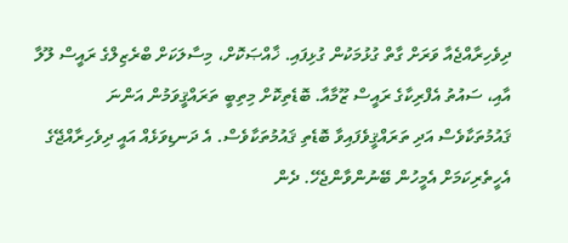ދިވެހިރާއްޖެއާ ވަރަށް ގާތް ގުޅުމަކުން ގުޅިފައި. ޚާއްޞަކޮށް، މިސާލަކަށް ބްރެޒިލްގެ ރައީސް ލޫލާ އާއި، ސައުތު އެފްރިކާގެ ރައީސް ޒޫމާއާ. ބޮޑެތިކޮށް މިތިބީ ތަރައްޤީވަމުން އަންނަ ޤައުމުތަކާވެސް އަދި ތަރައްޤީވެފައިވާ ބޮޑެތި ޤައުމުތަކާވެސް. އެ ދަނޑިވަޅެއް އައީ ދިވެހިރާއްޖޭގެ އެހީތެރިކަމަށް އެމީހުން ބޭނުންވާންޖެހޭ. ދެން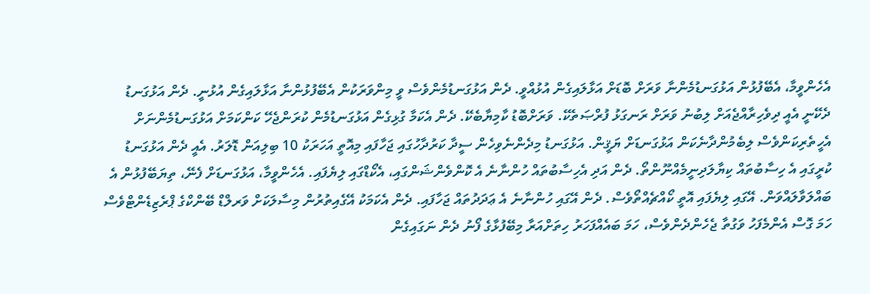އެހެންވީމާ، އެބޭފުޅުން އަޅުގަނޑުމެންނާ ވަރަށް ބޮޑަށް އަޅާލައިގެން އުޅުއްވީ. ދެން އަޅުގަނޑުމެންވެސް ވީ މިންވަރަކުން އެބޭފުޅުންނާ އަޅާލައިގެން އުޅުނީ. ދެން އަޅުގަނޑު ދެކޭނީ އެއީ ދިވެހިރާއްޖެއަށް ލިބުނު ވަރަށް ރަނގަޅު ފުރްޞަތެކޭ. ވަރަށްބޮޑު ކާމިޔާބެކޭ. ދެން އެކަމާ ގުޅިގެން އަޅުގަނޑުމެން ކުރަންޖެހޭ ކަންކަމަށް އަޅުގަނޑުމެންނަށް އެހީތެރިކަންވެސް ލިބެމުންދާނެކަން އަޅުގަނޑަށް ޔަޤީން. އަޅުގަނޑު މިދެންނެވިހެން ސީދާ ކަރުދާހުގައި ޖަހާފައި މިއޮތީ އަހަރަކު 10 ބިލިއަން ޑޮލަރު. އެއީ ދެން އަޅުގަނޑު ކުރީގައި އެ ހިސާބުތައް ކިޔާލަދިނީމެއްނޫންތޯ. ދެން އަދި އެހިސާބުތައް ހުންނާނެ އެ ކޮންވެންޝަންގައި، އެކޯޑްގައި ލިޔެފައި. އެހެންވީމާ، އަޅުގަނޑަށް ފެނޭ، ތިޔަބޭފުޅުން އެ ބައްލަވާލައްވަން. އޭގައި ލިޔެފައި އޮތީ ކޯއްޗެއްތޯވެސް. ދެން އޭގައި ހުންނާނެ އެ ޢަދަދުތައް ޖަހާފައި. ދެން އެކަމަކު އޭގެއިތުރުން މިސާލަކަށް ވަރލްޑް ބޭންކްގެ ޕްރެޒިޑެންޓްވެސް ހަމަ ގޮސް އެންމެފަހު ވަގުތާ ޖެހެންދެންވެސް، ހަމަ ބައެއްފަހަރު ހިތަށްއަރާ މިބޭފުޅާގެ ފޯނު ދެން ނަގައިގެން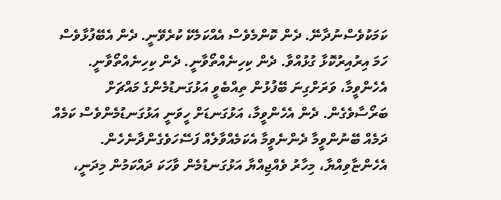ކަމަކުވެސްނުދާނޭ. ދެން ކޮންމެވެސް އެއްކަމެކޭ ކުރެވޭނީ. ދެން އެބޭފުޅާވެސް ހަމަ އިރުއިރުކޮޅާ ގުޅުއްވާ. ދެން ކިހިނެއްތޯވާނީ. ދެން ކިހިނެއްތޯވާނީ. އެހެންވީމާ، ވަރަށްގިނަ ބޭފުޅުން ތިއްބެވީ އަޅުގަނޑުމެންގެ މައްޗަށް ބަރޯސާވެގެން. ދެން އެހެންވީމާ، އަޅުގަނޑަށް ހީވަނީ އަޅުގަނޑުމެންވެސް ކަމެއް ދަމެއް ބޭނުންވީމާ ދެންނެވީމާ އެކަމެއްވާލެއް ފަސޭހަވެގެންދާނެހެން. އެހެންޏާވިއްޔާ، މިހާރު ވެއްޖިއްޔާ އަޅުގަނޑުމެން ވާހަކަ ދައްކަމުން މިދަނީ،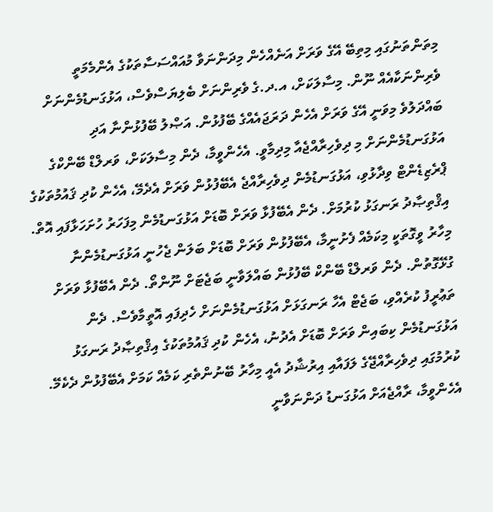މިތަންތަނުގައި މިތިބޭ އޭގެ ވަރަށް އަނެއްހެން މިދަންނަވާ މުއައްސަސާތަކުގެ އެންމެމަތީ ވެރިންނަކާއެއް ނޫން. މިސާލަކަށް، އ.ދ.ގެ ވެރިންނަށް ބެލިޔަސްވެސް، އަޅުގަނޑުމެންނަށް ބައްދަލުވެ މިވަނީ އޭގެ ވަރަށް އެހެން ދަރަޖައެއްގެ ބޭފުޅުން. އަޞްލު ބޭފުޅުންނާ އަދި އަޅުގަނޑުމެންނަށް މި ދިވެހިރާއްޖެއާ މިދިމާވީ. އެހެންވީމާ، ދެން މިސާލަކަށް، ވަރލްޑް ބޭންކްގެ ޕްރެޒިޑެންޓް ވިދާޅުވި، އަޅުގަނޑުމެން ދިވެހިރާއްޖެ އެބޭފުޅުން ވަރަށް އެދެމޭ، އެހެން ކުދި ޤައުމުތަކުގެ އިޤްތިޞާދު ރަނގަޅު ކުރުމަށް. ދެން އެބޭފުޅާ ވަރަށް ބޮޑަށް އަޅުގަނޑުމެން މިފަހަރު ހުށަހަޅާފައި އޮތް. މިހާރު ވީގޮތަކީ މިކަމެއް ފެށުނީމާ، އެބޭފުޅުން ވަރަށް ބޮޑަށް ބަލަން ޖެހުނީ އަޅުގަނޑުމެންނާ ގުޅޭގޮތުން. ދެން ވަރލްޑް ބޭންކް ބޭފުޅުން ބައްލަވާނީ ބަޖެޓަށް ނޫންތޯ. ދެން އެބޭފުޅާ ވަރަށް ތަޢުރީފު ކުރެއްވި، ބަޖެޓް އެހާ ރަނގަޅަށް އަޅުގަނޑުމެންނަށް ހެދިފައި އޮތީމާވެސް. ދެން އަޅުގަނޑުމެން ކިބައިން ވަރަށް ބޮޑަށް އެދުނު، އެހެން ކުދި ޤައުމުތަކުގެ އިޤްތިޞާދު ރަނގަޅު ކުރުމުގައި ދިވެހިރާއްޖޭގެ ލަފައާއި އިރުޝާދު އެއީ މިހާރު ބޭނުންތެރި ކަމެއް ކަމަށް އެބޭފުޅުން ދެކެމޭ. އެހެންވީމާ، ރާއްޖެއަށް އަޅުގަނޑު ދަންނަވާނީ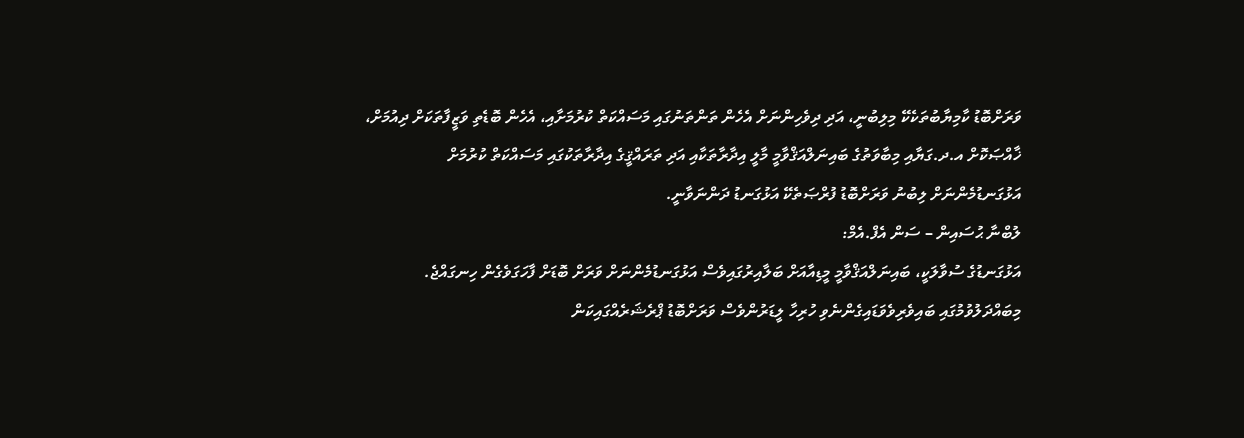ވަރަށްބޮޑު ކާމިޔާބުތަކެކޭ މިލިބުނީ، އަދި ދިވެހިންނަށް އެހެން ތަންތަނުގައި މަސައްކަތް ކުރުމަށާއި، އެހެން ބޮޑެތި ވަޒީފާތަކަށް ދިއުމަށް، ޚާއްޞަކޮށް އ.ދ.ގަޔާއި މިބާވަތުގެ ބައިނަލްއަޤްވާމީ މާލީ އިދާރާތަކާއި އަދި ތަރައްޤީގެ އިދާރާތަކުގައި މަސައްކަތް ކުރުމަށް އަޅުގަނޑުމެންނަށް ލިބުނު ވަރަށްބޮޑު ފުރްޞަތެކޭ އަޅުގަނޑު ދަންނަވާނީ.
ލުބްނާ ޙުސައިން – ސަން އެފް.އެމް:
އަޅުގަނޑުގެ ސުވާލަކީ، ބައިނަލްއަޤްވާމީ މީޑިއާއަށް ބަލާއިރުގައިވެސް އަޅުގަނޑުމެންނަށް ވަރަށް ބޮޑަށް ފާހަގަވެގެން ހިނގައްޖެ. މިބައްދަލުވުމުގައި ބައިވެރިވެވަޑައިގެންނެވި ހުރިހާ ލީޑަރުންވެސް ވަރަށްބޮޑު ޕްރެޝަރެއްގައިކަން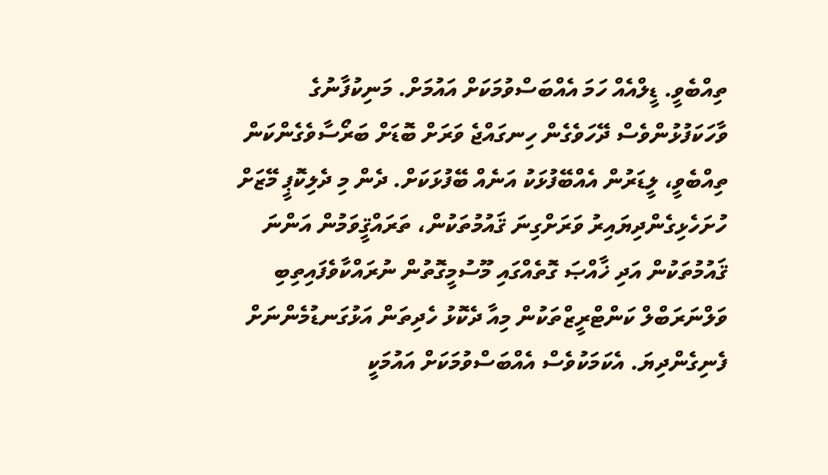ތިއްބެވީ. ޑީލްއެއް ހަމަ އެއްބަސްވުމަކަށް އައުމަށް. މަނިކުފާނުގެ ވާހަކަފުޅުންވެސް ދޭހަވެގެން ހިނގައްޖެ ވަރަށް ބޮޑަށް ބަރޯސާވެގެންކަން ތިއްބެވީ، ލީޑަރުން އެއްބޭފުޅަކު އަނެއް ބޭފުޅަކަށް. ދެން މި ދެލިކޮޕީ މޭޒަށް ހުށަހެޅިގެންދިޔައިރު ވަރަށްގިނަ ޤައުމުތަކުން، ތަރައްޤީވަމުން އަންނަ ޤައުމުތަކުން އަދި ޚާއްޞަ ގޮތެއްގައި މޫސުމީގޮތުން ނުރައްކާވެފައިތިބި ވަލްނަރަބްލް ކަންޓްރީޒްތަކުން މިއާ ދެކޮޅު ހެދިތަން އަޅުގަނޑުމެންނަށް ފެނިގެންދިޔަ. އެކަމަކުވެސް އެއްބަސްވުމަކަށް އައުމަކީ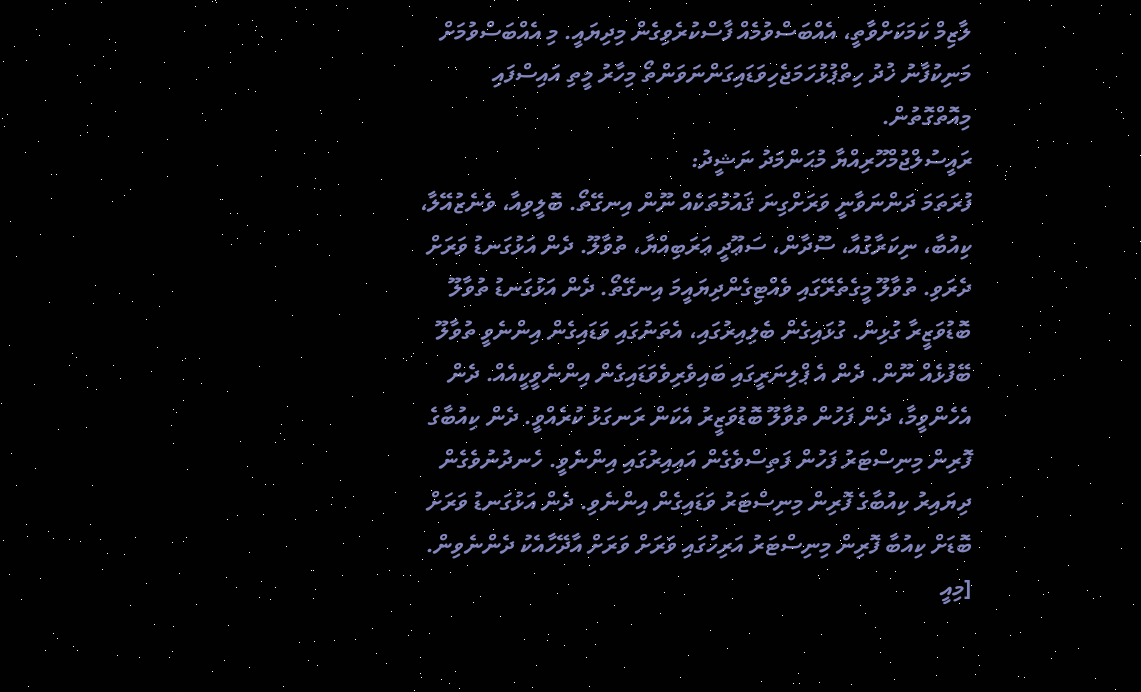ލާޒިމް ކަމަކަށްވާތީ، އެއްބަސްވުމެއް ފާސްކުރެވިގެން މިދިޔައީ. މި އެއްބަސްވުމަށް މަނިކުފާނު ޚުދު ހިތްޕުޅުހަމަޖެހިވަޑައިގަންނަވަންތޯ މިހާރު މީތި އައިސްފައި މިއޮތްގޮތުން.
ރައީސުލްޖުމްހޫރިއްޔާ މުޙަންމަދު ނަޝީދު:
ފުރަތަމަ ދަންނަވާނީ ވަރަށްގިނަ ޤައުމުތަކެއް ނޫން އިނގޭތޯ. ބޮލީވިއާ، ވެނެޒުއޭލާ، ކިއުބާ، ނިކަރާގުއާ، ސޫދާން، ސަޢޫދީ ޢަރަބިއްޔާ، ތުވާލޫ. ދެން އަޅުގަނޑު ވަރަށް ދެރަވި. ތުވާލޫ މީގެތެރޭގައި ވެއްޓިގެންދިޔައީމަ އިނގޭތޯ. ދެން އަޅުގަނޑު ތުވާލޫ ބޮޑުވަޒީރާ ގުޅިން. ގުޅައިގެން ބެލިއިރުގައި، އެތަނުގައި ވަޑައިގެން އިންނެވީ ތުވާލޫ ބޭފުޅެއް ނޫން. ދެން އެ ޕްލިނަރީގައި ބައިވެރިވެވަޑައިގެން އިންނެވީކީއެއް. ދެން އެހެންވީމާ، ދެން ފަހުން ތުވާލޫ ބޮޑުވަޒީރު އެކަން ރަނގަޅު ކުރެއްވީ. ދެން ކިއުބާގެ ފޮރިން މިނިސްޓަރު ފަހުން ފަތިސްވެގެން އައިއިރުގައި އިންނެވީ. ހެނދުނުވެގެން ދިޔައިރު ކިއުބާގެ ފޮރިން މިނިސްޓަރު ވަޑައިގެން އިންނެވި. ދެން އަޅުގަނޑު ވަރަށް ބޮޑަށް ކިއުބާ ފޮރިން މިނިސްޓަރު އަރިހުގައި ވަރަށް ވަރަށް އާދޭހާއެކު ދެންނެވިން. [މިއީ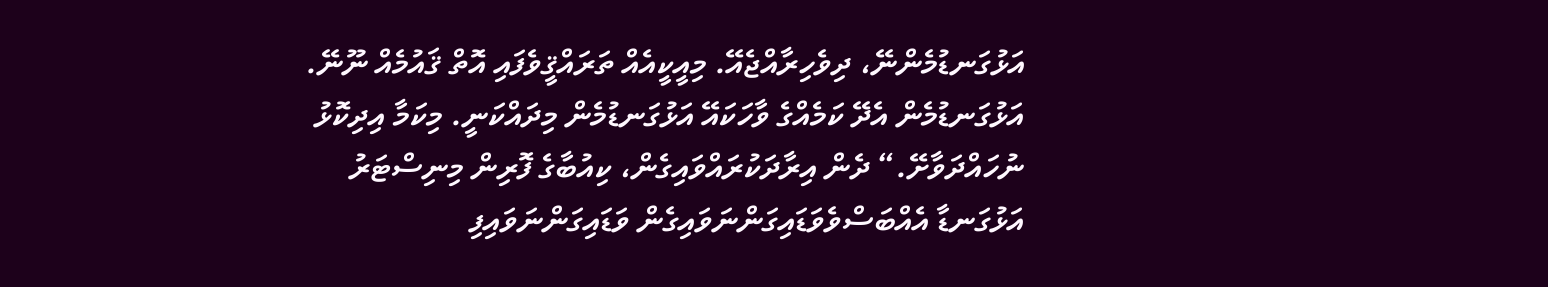އަޅުގަނޑުމެންނޭ، ދިވެހިރާއްޖެއޭ. މިއީކީއެއް ތަރައްޤީވެފައި އޮތް ޤައުމެއް ނޫނޭ. އަޅުގަނޑުމެން އެދޭ ކަމެއްގެ ވާހަކައޭ އަޅުގަނޑުމެން މިދައްކަނީ. މިކަމާ އިދިކޮޅު ނުހައްދަވާށޭ.“ ދެން އިރާދަކުރައްވައިގެން، ކިއުބާގެ ފޮރިން މިނިސްޓަރު އަޅުގަނޑާ އެއްބަސްވެވަޑައިގަންނަވައިގެން ވަޑައިގަންނަވައިފި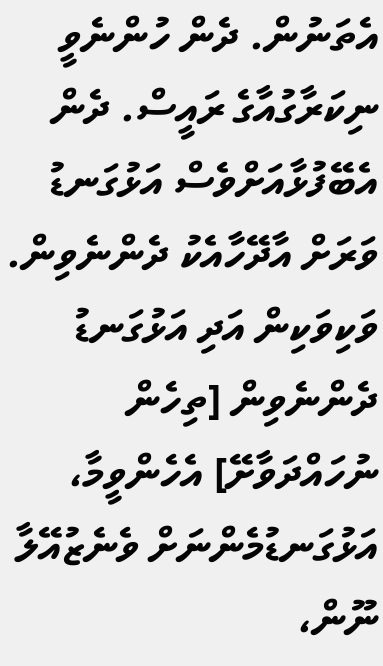އެތަނުން. ދެން ހުންނެވީ ނިކަރާގުއާގެ ރައީސް. ދެން އެބޭފުޅާއަށްވެސް އަޅުގަނޑު ވަރަށް އާދޭހާއެކު ދެންނެވިން. ވަކިވަކިން އަދި އަޅުގަނޑު ދެންނެވިން [ތިހެން ނުހައްދަވާށޭ] އެހެންވީމާ، އަޅުގަނޑުމެންނަށް ވެނެޒުއޭލާ ނޫން،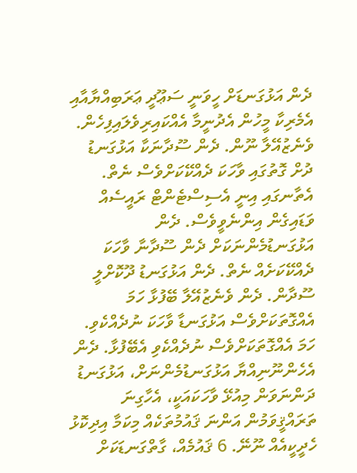ދެން އަޅުގަނޑަށް ހީވަނީ ސަޢޫދީ ޢަރަބިއްޔާއާއި އެމެރިކާ މީހުން އެދުނީމާ އެއްކައިރިވެލައިފިހެން. ވެނެޒުއޭލާ ނޫން. ދެން ސޫދާނަކާ އަޅުގަނޑު ދުށް ގޮތުގައި ވާހަކަ ދެއްކޭކަށްވެސް ނެތް. އެތާނގައި އިނީ އެސިސްޓެންޓް ރައީސެއް ވަޑައިގެން އިންނެވީވެސް. ދެން އަޅުގަނޑުމެންނަކަށް ދެން ސޫދާނާ ވާހަކަ ދެއްކޭކަށެއް ނެތް. ދެން އަޅުގަނޑު ދޫކޮށްލީ ސޫދާން. ދެން ވެނެޒުއޭލާ ބޭފުޅާ ހަމަ އެއްގޮތަކަށްވެސް އަޅުގަނޑާ ވާހަކަ ނުދެއްކެވި. ހަމަ އެއްގޮތަކަށްވެސް ނުދެއްކެވި އެބޭފުޅާ. ދެން އެހެންނޫނިއްޔާ އަޅުގަނޑުމެންނަށް، އަޅުގަނޑު ދަންނަވަން މިއުޅޭ ވާހަކައަކީ، އެހާގިނަ ތަރައްޤީވަމުން އަންނަ ޤައުމުތަކެއް މިކަމާ އިދިކޮޅު ހެދީކީއެއް ނޫނޭ. 6 ޤައުމެއް، ގާތްގަނޑަކަށް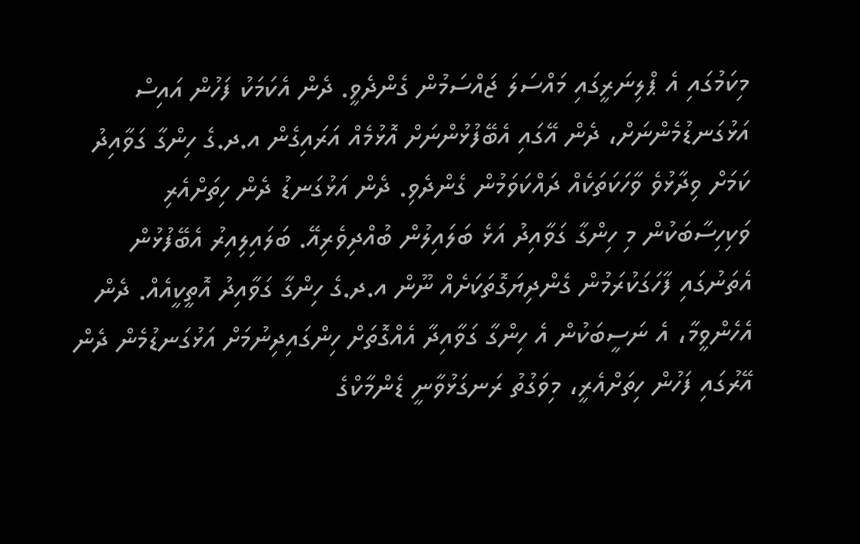މިކަމުގައި އެ ޕްލިނަރީގައި މައްސަލަ ޖައްސަމުން ގެންދެވީ. ދެން އެކަމަކު ފަހުން އައިސް އަޅުގަނޑުމެންނަށް، ދެން އޭގައި އެބޭފުޅުންނަށް އޮޅުމެއް އަރައިގެން އ.ދ.ގެ ހިންގާ ގަވާއިދު ކަމަށް ވިދާޅުވެ ވާހަކަތަކެއް ދައްކަވަމުން ގެންދެވި. ދެން އަޅުގަނޑު ދެން ހިތަށްއެރި ވަކިހިސާބަކުން މި ހިންގާ ގަވާއިދު އަޅެ ބަލައިލުން ބުއްދިވެރިއޭ. ބަލައިލިއިރު އެބޭފުޅުން އެތަނުގައި ފާހަގަކުރަމުން ގެންދިޔަގޮތަކަށެއް ނޫން އ.ދ.ގެ ހިންގާ ގަވާއިދު އޮތީކީއެއް. ދެން އެހެންވީމާ، އެ ނަސީބަކުން އެ ހިންގާ ގަވާއިދާ އެއްގޮތަށް ހިންގައިދިނުމަށް އަޅުގަނޑުމެން ދެން އޭރުގައި ފަހުން ހިތަށްއެރީ، މިވަގުތު ރަނގަޅުވާނީ ޑެންމާކްގެ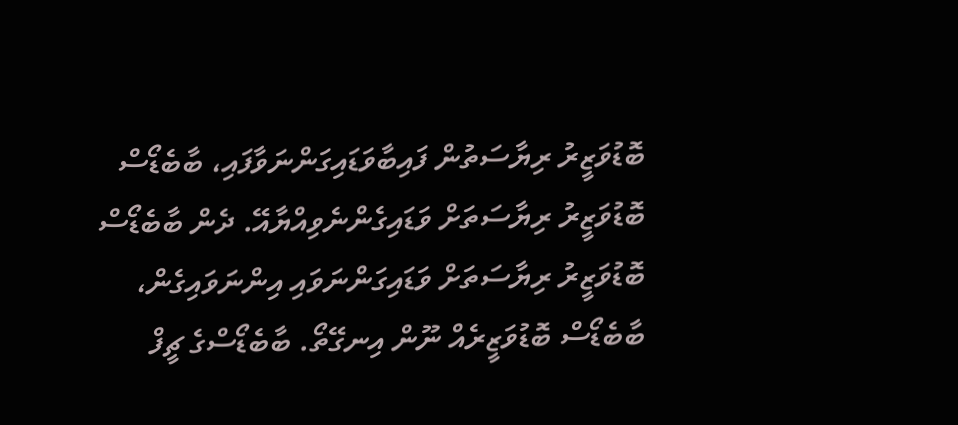ބޮޑުވަޒީރު ރިޔާސަތުން ފައިބާވަޑައިގަންނަވާފައި، ބާބެޑޯސް ބޮޑުވަޒީރު ރިޔާސަތަށް ވަޑައިގެންނެވިއްޔާއޭ. ދެން ބާބެޑޯސް ބޮޑުވަޒީރު ރިޔާސަތަށް ވަޑައިގަންނަވައި އިންނަވައިގެން، ބާބެޑޯސް ބޮޑުވަޒީރެއް ނޫން އިނގޭތޯ. ބާބެޑޯސްގެ ޗީފް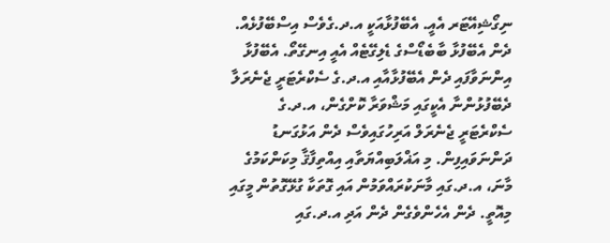ނިގޯޝިއޭޓަރ އެއީ. އެބޭފުޅާއަކީ އ.ދ.ގެވެސް އިސްބޭފުޅެއް. ދެން އެބޭފުޅާ ބާބެޑޯސްގެ ޑެލިގޭޓެއް އެއީ އިނގޭތޯ. އެބޭފުޅާ އިންނަވާފައި ދެން އެބޭފުޅާއާއި އ.ދ.ގެ ސެކްރެޓަރީ ޖެނެރަލާ ދެބޭފުޅުންނާ އެކީގައި މަޝްވަރާ ކޮށްގެން، އ.ދ.ގެ ސެކްރެޓަރީ ޖެނެރަލް އަރިހުގައިވެސް ދެން އަޅުގަނޑު ދަންނަވައިފިން. މި އަޣްލަބިއްޔަތާއި އިއްތިފާޤާ މިކަންކަމުގެ މާނަ، އ.ދ.ގައި މާނަކުރައްވަމުން އައި ގޮތަކާ ގުޅޭގޮތުން މީގައި މިއޮތީ. ދެން އެހެންވެގެން ދެން އަދި އ.ދ.ގައި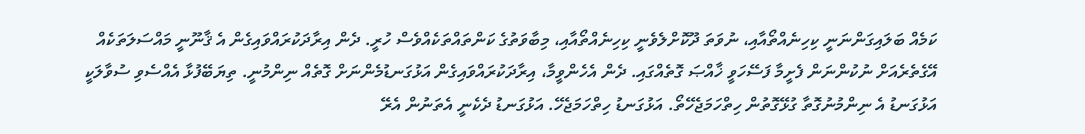ކަމެއް ބަލައިގަންނަނީ ކިހިނެއްތޯއާއި، ނުވަތަ ދޫކޮށްލެވެނީ ކިހިނެއްތޯއާއި، މިބާވަތުގެ ކަންތައްތަކެއްވެސް ހުރީ. ދެން އިރާދަކުރައްވައިގެން އެ ޤާނޫނީ މައްސަލަތަކެއް އޭގެތެރެއަށް ނުކުންނަން ފެށީމާ ފަސޭހަވީ ޚާއްޞަ ގޮތެއްގައި. ދެން އެހެންވީމާ، އިރާދަކުރައްވައިގެން އަޅުގަނޑުމެންނަށް ގޮތެއް ނިންމުނީ. ތިޔަބޭފުޅާ އެއްސެވި ސުވާލަކީ އަޅުގަނޑު އެ ނިންމުނުގޮތާ ގުޅޭގޮތުން ހިތްހަމަޖެހޭތޯ. އަޅުގަނޑު ހިތްހަމަޖެހޭ. އަޅުގަނޑު ދެކެނީ އެތަނުން އެރޭ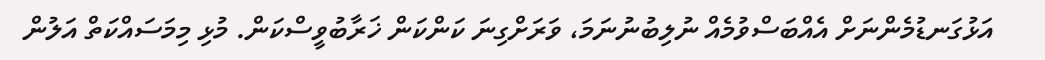އަޅުގަނޑުމެންނަށް އެއްބަސްވުމެއް ނުލިބުނުނަމަ، ވަރަށްގިނަ ކަންކަން ޚަރާބުވީސްކަން. މުޅި މިމަސައްކަތް އަލުން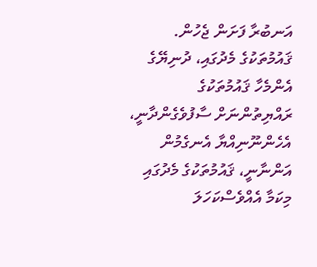އަނބުރާ ފަށަން ޖެހުން. ޤައުމުތަކުގެ މެދުގައި، ދުނިޔޭގެ އެންމެހާ ޤައުމުތަކުގެ ރައްޔިތުންނަށް ސާފުވެގެންދާނީ، އެހެންނޫނިއްޔާ އެނގެމުން އަންނާނީ، ޤައުމުތަކުގެ މެދުގައި މިކަމާ އެއްވެސްކަހަލަ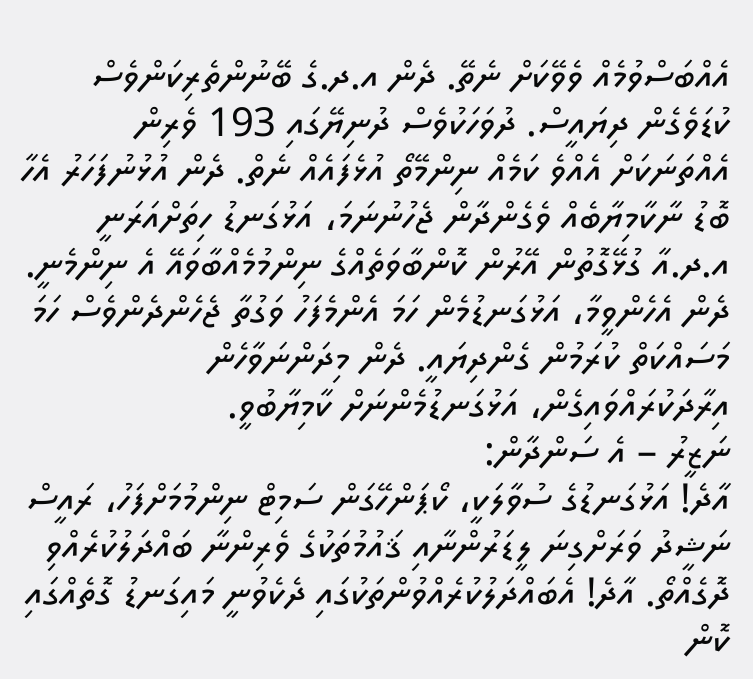އެއްބަސްވުމެއް ވެވޭކަށް ނެތޭ. ދެން އ.ދ.ގެ ބޭނުންތެރިކަންވެސް ކުޑަވެގެން ދިޔައީސް. ދުވަހަކުވެސް ދުނިޔޭގައި 193 ވެރިން އެއްތަނަކަށް އެއްވެ ކަމެއް ނިންމޭތޯ އުޅެފައެއް ނެތް. ދެން އުޅުނުފަހަރު އެހާ ބޮޑު ނާކާމިޔާބެއް ވެގެންދާން ޖެހުނުނަމަ، އަޅުގަނޑު ހިތަށްއަރަނީ އ.ދ.އާ ގުޅޭގޮތުން އޭރުން ކޮންބާވަތެއްގެ ނިންމުމެއްބާވައޭ އެ ނިންމެނީ. ދެން އެހެންވީމާ، އަޅުގަނޑުމެން ހަމަ އެންމެފަހު ވަގުތާ ޖެހެންދެންވެސް ހަމަ މަސައްކަތް ކުރަމުން ގެންދިޔައީ. ދެން މިދަންނަވާހެން އިރާދަކުރައްވައިގެން، އަޅުގަނޑުމެންނަށް ކާމިޔާބުވީ.
ނަޒީރު – އެ ސަންދާން:
އާދެ! އަޅުގަނޑުގެ ސުވާލަކީ، ކޯޕަންހޭގަން ސަމިޓް ނިންމުމަށްފަހު، ރައީސް ނަޝީދު ވަރަށްގިނަ ލީޑަރުންނާއި ޤައުމުތަކުގެ ވެރިންނާ ބައްދަލުކުރެއްވި ދޮގެއްތޯ. އާދެ! އެބައްދަލުކުރެއްވުންތަކުގައި ދެކެވުނީ މައިގަނޑު ގޮތެއްގައި ކޮން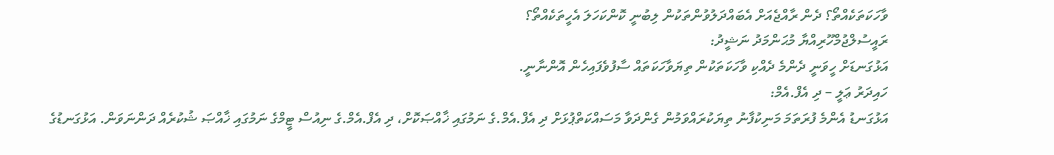ވާހަކަތަކެއްތޯ؟ ދެން ރާއްޖެއަށް އެބައްދަލުވުންތަކުން ލިބުނީ ކޮންކަހަލަ އެހީތަކެއްތޯ؟
ރައީސުލްޖުމްހޫރިއްޔާ މުޙަންމަދު ނަޝީދު:
އަޅުގަނޑަށް ހީވަނީ ދެންމެ ދެއްކި ވާހަކަތަކުން ތިޔަވާހަކަތައް ސާފުވެފައިހެން އޮންނާނީ.
ހައިދަރު ޢަލީ – ދި އެފް.އެމް:
އަޅުގަނޑު އެންމެ ފުރަތަމަ މަނިކުފާނު ތިޔަކުރައްވަމުން ގެންދަވާ މަސައްކަތްޕުޅަށް ދި އެފް.އެމް.ގެ ނަމުގައި ޚާއްޞަކޮށް، ދި އެފް.އެމް.ގެ ނިއުސް ޓީމްގެ ނަމުގައި ޚާއްޞަ ޝުކުރެއް ދަންނަވަން. އަޅުގަނޑުގެ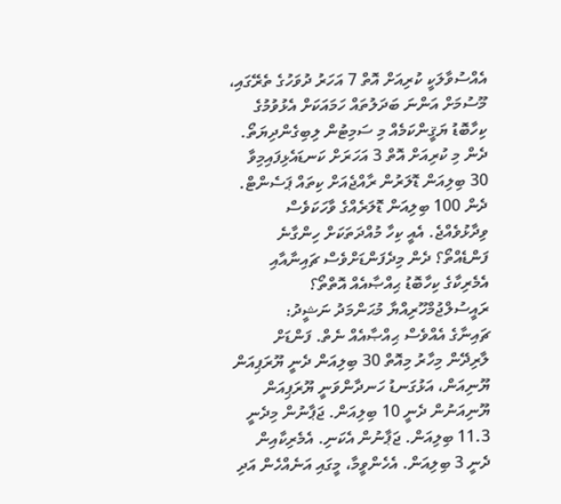އެއްސުވާލަކީ ކުރިއަށް އޮތް 7 އަހަރު ދުވަހުގެ ތެރޭގައި، މޫސުމަށް އަންނަ ބަދަލުތައް ހަމައަކަށް އެޅުވުމުގެ ކިހާބޮޑު ޔަޤީންކަމެއް މި ސަމިޓުން ލިބިގެންދިޔަތޯ. ދެން މި ކުރިއަށް އޮތް 3 އަހަރަށް ކަނޑައެޅިފައިމިވާ 30 ބިލިއަން ޑޮލަރުން ރާއްޖެއަށް ކިތައް ޕަސެންޓް. ދެން 100 ބިލިއަން ޑޮލަރެއްގެ ވާހަކަވެސް ވިދާޅުވެއްޖެ. އެއީ ކިހާ މުއްދަތަކަށް ހިންގާނެ ފަންޑެއްތޯ؟ ދެން މިދެފަންޑަށްވެސް ޗައިނާއާއި އެމެރިކާގެ ކިހާބޮޑު ޙިއްޞާއެއް އޮތްތޯ؟
ރައީސުލްޖުމްހޫރިއްޔާ މުޙަންމަދު ނަޝީދު:
ޗައިނާގެ އެއްވެސް ޙިއްޞާއެއް ނެތް. ފަންޑަށް ލާރިދޭން މިހާރު މިއޮތް 30 ބިލިއަން ދެނީ ޔޫރަޕިއަން ޔޫނިއަން، އަޅުގަނޑު ހަނދާންވަނީ ޔޫރަޕިއަން ޔޫނިއަނުން ދެނީ 10 ބިލިއަން. ޖަޕާނުން މިދެނީ 11.3 ބިލިއަން. ޖަޕާނުން އެކަނި. އެމެރިކާއިން ދެނީ 3 ބިލިއަން. އެހެންވީމާ، މީގައި އަނެއްހެން އަދި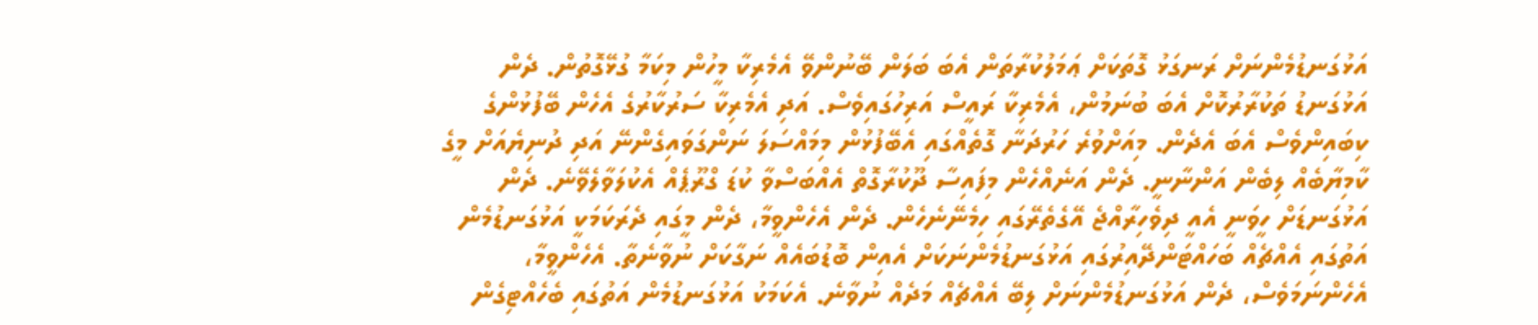އަޅުގަނޑުމެންނަށް ރަނގަޅު ގޮތަކަށް ޢަމަލުކުރާތަން އެބަ ބަލަން ބޭނުންވޭ އެމެރިކާ މީހުން މިކަމާ ގުޅޭގޮތުން. ދެން އަޅުގަނޑު ތަކުރާރުކޮށް އެބަ ބުނަމުން، އެމެރިކާ ރައީސް އަރިހުގައިވެސް. އަދި އެމެރިކާ ސަރުކާރުގެ އެހެން ބޭފުޅުންގެ ކިބައިންވެސް އެބަ އެދެން. މިއަށްވުރެ ހަރުދަނާ ގޮތެއްގައި އެބޭފުޅުން މިމައްސަލަ ނަންގަވައިގެންނޭ އަދި ދުނިޔެއަށް މީގެ ކާމިޔާބެއް ލިބެން އަންނާނީ. ދެން އަނެއްހެން މިފައިސާ ދޫކުރާގޮތް އެއްބަސްވާ ކުޑަ ގްރޫޕެއް އެކުލަވާލެވޭނެ. ދެން އަޅުގަނޑަށް ހީވަނީ އެއީ ދިވެހިރާއްޖެ އޭގެތެރޭގައި ހިމެނޭނެހެން. ދެން އެހެންވީމާ، ދެން މީގައި ދެރަކަމަކީ އަޅުގަނޑުމެން އަތުގައި އެއްޗެއް ބަހައްޓަންދޭއިރުގައި އަޅުގަނޑުމެންނަކަށް އެއިން ބޮޑުބައެއް ނަގާކަށް ނުވާނެތާ. އެހެންވީމާ، އެހެންނަމަވެސް، ދެން އަޅުގަނޑުމެންނަށް ލިބޭ އެއްޗެއް މަދެއް ނުވާނެ. އެކަމަކު އަޅުގަނޑުމެން އަތުގައި ބެހެއްޓިގެން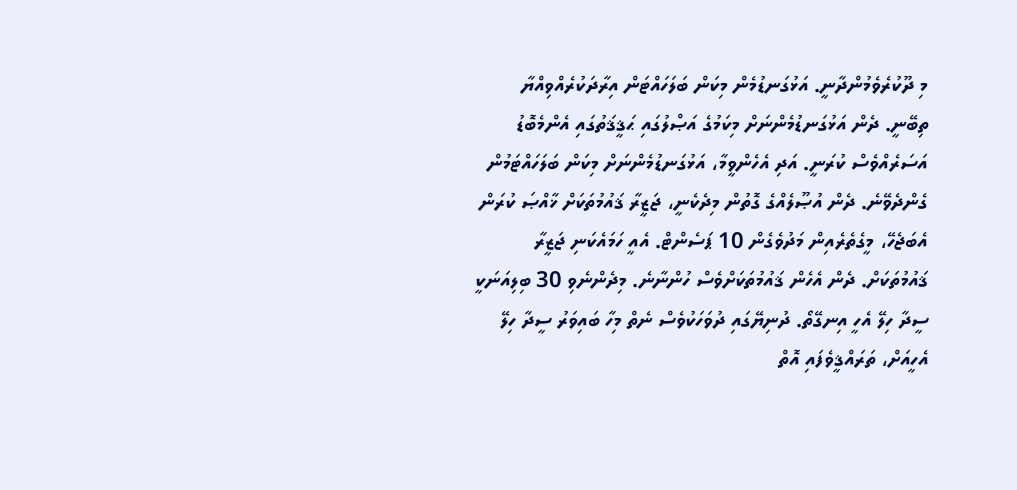މި ދޫކުރެވެމުންދާނީ. އަޅުގަނޑުމެން މިކަން ބަލަހައްޓަން އިރާދަކުރެއްވިއްޔާ ތިބޭނީ. ދެން އަޅުގަނޑުމެންނަށް މިކަމުގެ އަޞްލުގައި ޙަޤީޤަތުގައި އެންމެބޮޑު އަސަރެއްވެސް ކުރަނީ. އަދި އެހެންވީމާ، އަޅުގަނޑުމެންނަށް މިކަން ބަލަހައްޓަމުން ގެންދެވޭނެ. ދެން އުޞޫލެއްގެ ގޮތުން މިދެކެނީ، ޖަޒީރާ ޤައުމުތަކަށް ޚާއްޞަ ކުރަން އެބަޖެހޭ، މީގެތެރެއިން މަދުވެގެން 10 ޕަސެންޓް. އެއީ ހަމައެކަނި ޖަޒީރާ ޤައުމުތަކަށް. ދެން އެހެން ޤައުމުތަކަށްވެސް ހުންނާނެ. މިދެންނެވި 30 ބިލިއަނަކީ ސީދާ ހިލޭ އެހީ އިނގޭތޯ. ދުނިޔޭގައި ދުވަހަކުވެސް ނެތް މިހާ ބައިވަރު ސީދާ ހިލޭ އެހީއަށް، ތަރައްޤީވެފައި އޮތް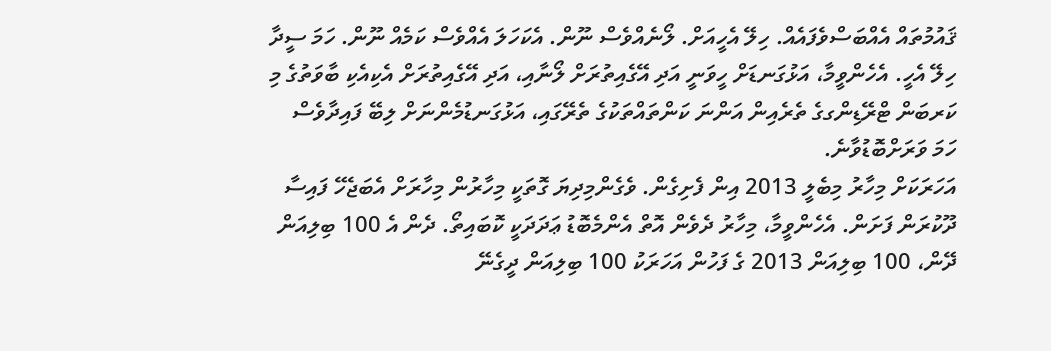ޤައުމުތައް އެއްބަސްވެފައެއް. ހިލޭ އެހީއަށް. ލޯނެއްވެސް ނޫން. އެކަހަލަ އެއްވެސް ކަމެއް ނޫން. ހަމަ ސީދާ ހިލޭ އެހީ. އެހެންވީމާ، އަޅުގަނޑަށް ހީވަނީ އަދި އޭގެއިތުރަށް ލޯނާއި، އަދި އޭގެއިތުރަށް އެކިއެކި ބާވަތުގެ މި ކަރބަން ޓްރޭޑިންގގެ ތެރެއިން އަންނަ ކަންތައްތަކުގެ ތެރޭގައި، އަޅުގަނޑުމެންނަށް ލިބޭ ފައިދާވެސް ހަމަ ވަރަށްބޮޑުވާނެ.
އަހަރަކަށް މިހާރު މިބެލީ 2013 އިން ފެށިގެން. ވެގެންމިދިޔަ ގޮތަކީ މިހާރުން މިހާރަށް އެބަޖެހޭ ފައިސާ ދޫކުރަން ފަށަން. އެހެންވީމާ، މިހާރު ދެވެން އޮތް އެންމެބޮޑު ޢަދަދަކީ ކޮބައިތޯ. ދެން އެ 100 ބިލިއަން ދޭން، 100 ބިލިއަން 2013 ގެ ފަހުން އަހަރަކު 100 ބިލިއަން ދީގެނޭ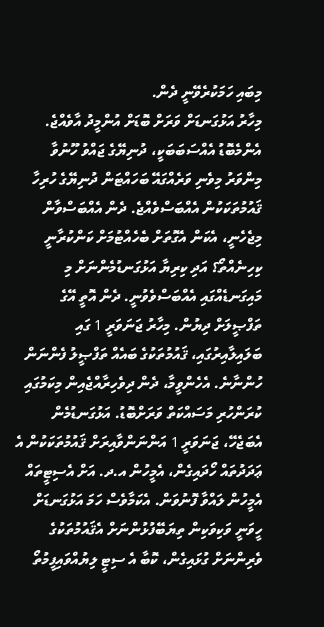މިބައި ހަމަކުރެވޭނީ ދެން.
މިހާރު އަޅުގަނޑަށް ވަރަށް ބޮޑަށް އުންމީދު އާވެއްޖެ. އެންމެބޮޑު އެއްސަބަބަކީ، ދުނިޔޭގެ ޖައްވު ހޫނުވާ މިންވަރު މިވެނި ވަރެއްގައޭ ބަހައްޓަން ދުނިޔޭގެ ހުރިހާ ޤައުމުތަކަކުން އެއްބަސްވެއްޖެ. ދެން އެއްބަސްވާން މިޖެހެނީ، އެކަން އެގޮތަށް ބެހެއްޓުމަށް ކަންކުރާނީ ކިހިނެއްތޯ؟ އަދި ކިރިޔާ އަޅުގަނޑުމެންނަށް މި މައިގަނޑެއްގައި އެއްބަސްވެވުނީ. ދެން އޮތީ އޭގެ ތަފްޞީލަށް ދިޔުން. މިހާރު ޖަނަވަރީ 1 ގައި ބަލައިލާއިރުގައި، ޤައުމުތަކުގެ ބައެއް ތަފްޞީލު ފެންނަން ހުންނާނެ. އެހެންވީމާ، ދެން ދިވެހިރާއްޖެއިން މިކަމުގައި ކުރަންހުރި މަސައްކަތް ވަރަށްބޮޑު. އަޅުގަނޑުމެން އެބަޖެހޭ، ޖަނަވަރީ 1 އަންނަންވާއިރަށް ޤައުމުތަކަކުން އެ ޢަދަދުތައް ހޯދައިގެން، އެމީހުން އ.ދ. އަށް އެސިޓީތައް އެމީހުން ލައްވާ ފޮނުވަން. އެކަމާވެސް ހަމަ އަޅުގަނޑަށް ހީވަނީ ވަކިވަކިން ތިޔަބޭފުޅުންނަށް އެޤައުމުތަކުގެ ވެރިންނަށް ގުޅައިގެން، ކޮބާ އެ ސިޓީ ލިޔުއްވައިފީމުތޯ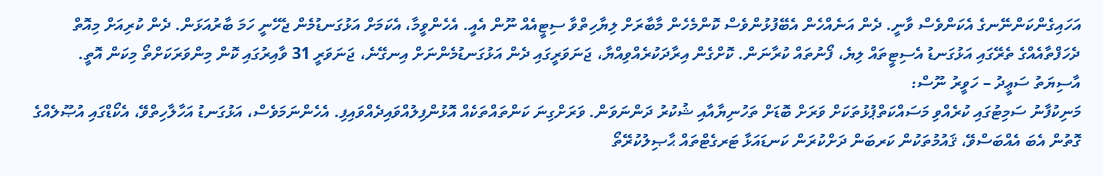އަހައިގެންކަންނޭނގެ އެކަންވެސް ވާނީ. ދެން އަނެއްހެން އެބޭފުޅުންވެސް ކޮންމެހެން މާބާރަށް ލިޔާހިތްވާ ސިޓީއެއް ނޫން އެއީ. އެހެންވީމާ، އެކަމަށް އަޅުގަނޑުމެން ޖެހޭނީ ހަމަ ބާރުއަޅަން. ދެން ކުރިއަށް މިއޮތް ދެހަފްތާއެއްގެ ތެރޭގައި އަޅުގަނޑު އެސިޓީތައް ލިޔެ، ފޯނުތައް ކުރާނަން. ކޮށްގެން އިރާދަކުރެއްވިއްޔާ، ޖަނަވަރީގައި ދެން އަޅުގަނޑުމެންނަށް އިނގޭނެ، ޖަނަވަރީ 31 ވާއިރުގައި ކޮން މިންވަރަކަށްތޯ މިކަން އޮތީ.
އާސިޔަތު ސަޢީދު – ހަވީރު ނޫސް:
މަނިކުފާނު ސަމިޓުގައި ކުރެއްވި މަސައްކަތްޕުޅުތަކަށް ވަރަށް ބޮޑަށް ތަހުނިޔާއާއި ޝުކުރު ދަންނަވަން. ވަރަށްގިނަ ކަންތައްތަކެއް އޮޅުންފިލުއްވައިދެއްވައިފި. އެހެންނަމަވެސް، އަޅުގަނޑު އަހާލާހިތްވޭ، އެކޯޑްގައި އުޞޫލެއްގެ ގޮތުން އެބަ އެއްބަސްވޭ، ޤައުމުތަކުން ކަރބަން ދަށްކުރަން ކަނޑައަޅާ ޓަރގެޓްތައް ޙާޞިލުކުރޭތޯ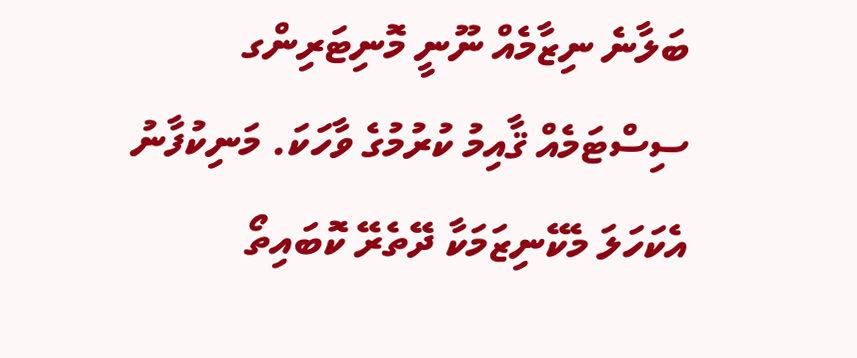ބަލާނެ ނިޒާމެއް ނޫނީ މޮނިޓަރިންގ ސިސްޓަމެއް ޤާއިމު ކުރުމުގެ ވާހަކަ. މަނިކުފާނު އެކަހަލަ މެކޭނިޒަމަކާ ދޭތެރޭ ކޮބައިތޯ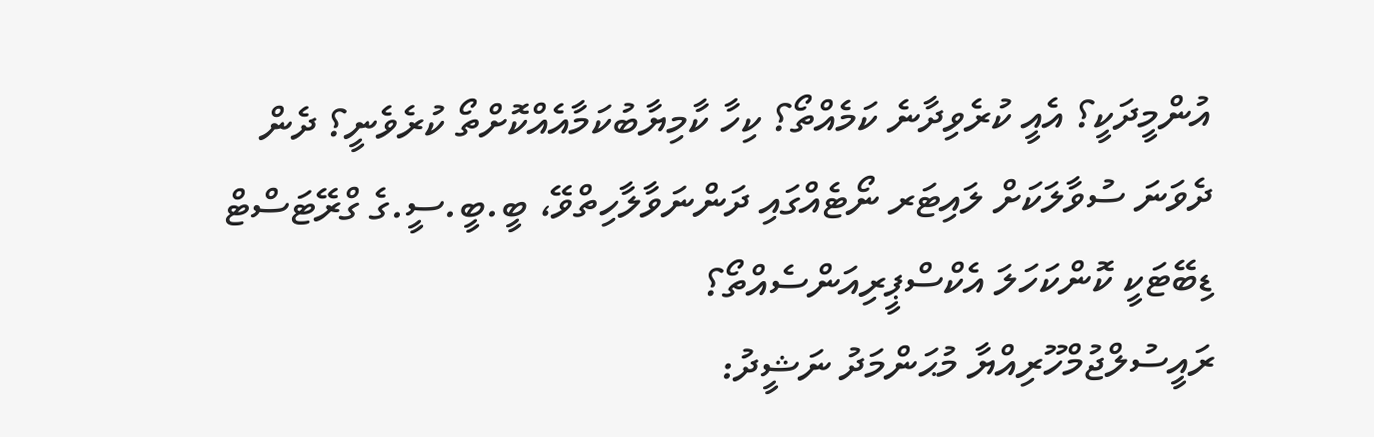އުންމީދަކީ؟ އެއީ ކުރެވިދާނެ ކަމެއްތޯ؟ ކިހާ ކާމިޔާބުކަމާއެއްކޮށްތޯ ކުރެވެނީ؟ ދެން ދެވަނަ ސުވާލަކަށް ލައިޓަރ ނޯޓެއްގައި ދަންނަވާލާހިތްވޭ، ބީ.ބީ.ސީ.ގެ ގްރޭޓަސްޓް ޑިބޭޓަކީ ކޮންކަހަލަ އެކްސްޕީރިއަންސެއްތޯ؟
ރައީސުލްޖުމްހޫރިއްޔާ މުޙަންމަދު ނަޝީދު: